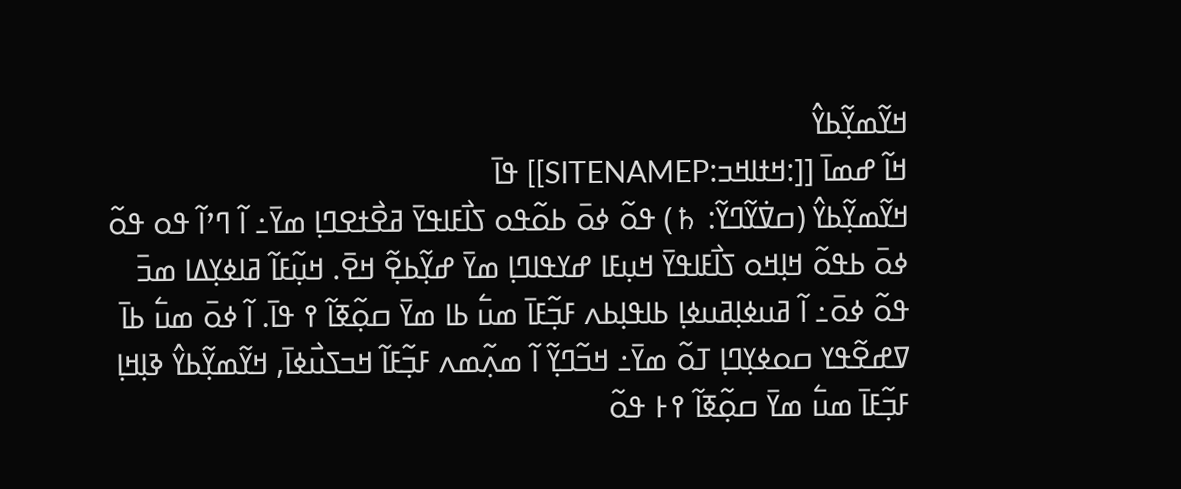ߞߌ߬ߘߌ߲߬ߕߌ߮
ߞߊ߬ ߝߘߊ߫ [[:ߞߙߊߞߏ:SITENAMEP]] ߟߊ߫
ߞߌ߬ߘߌ߲߬ߕߌ߮ (ߛߜ߭ߌ߬ߣߌ߬: ♄) ߟߋ߬ ߦߋ߫ ߕߋ߬ߟߋ ߖߊ߯ߓߊߟߌ߫ ߥߐ߯ߙߐߣߊ߲ ߘߌ߫߸ ߊ߬ ߣߴߊ߬ ߟߋ ߟߋ߬ ߦߋ߫ ߕߟߋ߬ ߞߊ߲ߞߋ ߖߊ߯ߓߊߟߌ߫ ߞߎ߲ߓߊ ߝߌߟߊߣߊ߲ ߘߌ߫ ߝߌ߲߬ߕߐ߲߬ ߞߐ߫. ߞߎ߲߬ߓߊ߬ ߥߊߦߌ߲ߡߊ ߘߏ߫ ߟߋ߬ ߦߋ߫߸ ߊ߬ ߥߎߦߊ߲ߥߎߦߊ߲ ߕߊߟߊ߲ߕߍ ߓߏ߲߬ߓߊ߫ ߘߎ߱ ߕߊ ߘߌ߫ ߛߋ߲߬ߧߊ߬ ߉ ߟߊ߫. ߊ߬ ߦߋ߫ ߘߎ߱ ߕߊ߫ ߜߝߐ߬ߟߌ ߛߋߦߌ߲ߣߊ߲ ߠߋ߬ ߘߌ߫߸ ߞߏ߬ߣߌ߲߬ ߊ߬ ߘߍ߲߬ߘߍ ߓߏ߲߬ߓߊ߬ ߞߏߖߎ߯ߦߊ߫, ߞߌ߬ߘߌ߲߬ߕߌ߮ ߢߊ߲ߞߊ߲ ߓߏ߲߬ߓߊ߫ ߘߎ߱ ߘߌ߫ ߛߋ߲߬ߧߊ߬ ߉߅ ߟߋ߬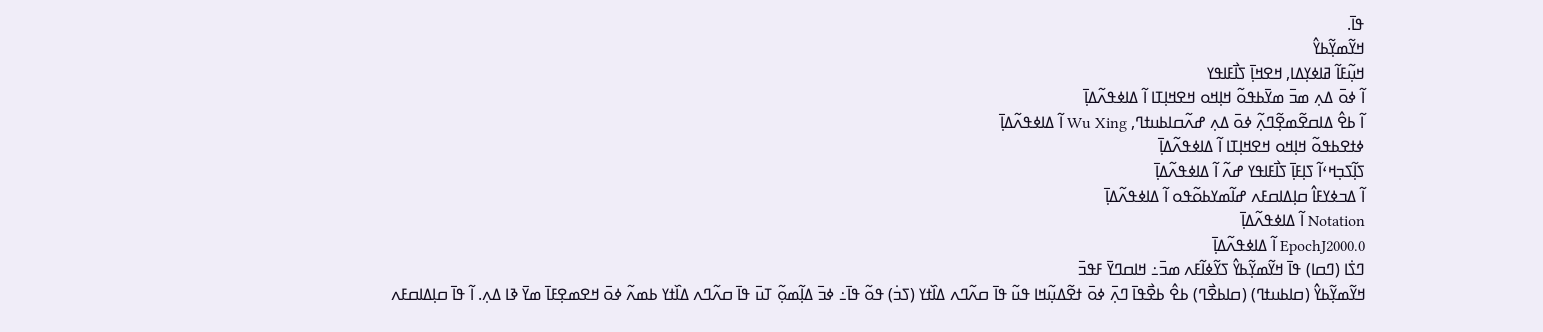ߟߊ߫.
ߞߌ߬ߘߌ߲߬ߕߌ߮
ߞߎ߲߬ߓߊ߬ ߥߊߦߌ߲ߡߊ, ߞߐߞߊ߲߫ ߖߊ߯ߓߊߟߌ
ߊ߬ ߦߋ߫ ߡߍ߲ ߘߏ߫ ߘߌ߫ߕߟߋ߬ ߞߊ߲ߞߋ ߞߐߞߊ߲ߠߊ ߊ߬ ߡߊߦߟߍ߬ߡߊ߲߫
ߊ߬ ߕߐ߮ ߡߊߛߐ߬ߘߐ߲߬ߣߍ߲߬ ߦߋ߫ ߡߍ߲ ߝߍ߬ߛߊߕߎߙߣ, Wu Xing ߊ߬ ߡߊߦߟߍ߬ߡߊ߲߫
ߦߙߐߕߟߋ߬ ߞߊ߲ߞߋ ߞߐߞߊ߲ߠߊ ߊ߬ ߡߊߦߟߍ߬ߡߊ߲߫
ߖߊ߲߬ߖߏ߲ߞߵߊ߬ ߖߊ߲ߓߊ߲߫ ߖߊ߯ߓߊߟߌ ߝߍ߬ ߊ߬ ߡߊߦߟߍ߬ߡߊ߲߫
ߊ߬ ߡߏߦߌߓߊ߮ ߛߊ߲ߡߊߛߓߍ ߝߊ߬ߘߌߕߋ߬ߟߋ ߊ߬ ߡߊߦߟߍ߬ߡߊ߲߫
Notation ߊ߬ ߡߊߦߟߍ߬ߡߊ߲߫
EpochJ2000.0 ߊ߬ ߡߊߦߟߍ߬ߡߊ߲߫
ߣߖ߭ߊ (ߣߛߊ) ߟߊ߫ ߞߌ߬ߘߌ߲߬ߕߌ߮ ߖߌ߬ߦߊ߬ߓߍ ߘߏ߫߸ ߞߊߛߣߌ߫ ߓߟߏ߫
ߞߌ߬ߘߌ߲߬ߕߌ߮ (ߛߊߕߎߙߣ) (ߛߊߕߐ߯ߣ) ߕߐ߮ ߕߐ߯ߟߊ߫ ߣߍ߲߫ ߦߋ߫ ߙߐ߬ߡߎ߲߬ߞߊ ߟߎ߬ ߟߊ߫ ߛߍ߬ߣߍ ߡߊ߰ߙߌ (ߖߏ߭) ߟߋ߬ ߟߊ߫߸ ߦߏ߫ ߡߊ߲߬ߘߋ߲߬ ߠߎ߫ ߟߊ߫ ߛߍ߬ߣߍ ߡߊ߰ߙߌ ߕߘߍ߬ ߦߋ߫ ߞߐߘߐ߲ߓߊ߫ ߘߌ߫ ߢߊ ߡߍ߲. ߊ߬ ߟߊ߫ ߛߊ߲ߡߊߛߓߍ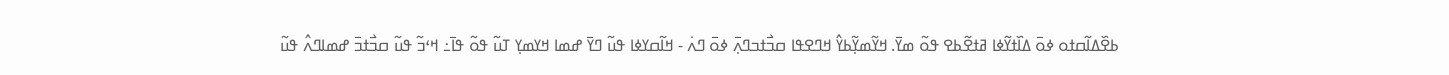ߕߐ߰ߡߊ߬ߛߙߋ ߦߋ߫ ߡߊ߰ߙߌ߬ߦߊ ߥߙߐ߬ߕߐ ߟߋ߬ ߘߌ߫. ߞߌ߬ߘߌ߲߬ߕߌ߮ ߞߣߐߟߊ ߛߏ߯ߙߏߣߍ߲߫ ߦߋ߫ ߣߍ߭ - ߞߊ߬ߛߌߦߊ ߟߎ߬ ߣߌ߫ ߝߘߊ ߞߌߘߌ߲ ߠߎ߬ ߟߋ߬ ߟߊ߫߸ ߞߵߏ߬ ߟߎ߬ ߛߏ߯ߙߏ߫ ߝߘߊߣߍ߮ ߟߎ߬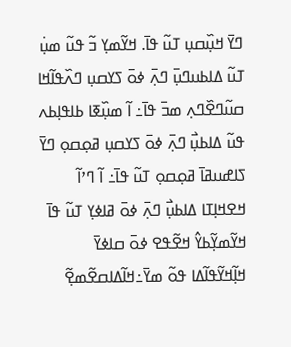ߣߌ߫ ߞߎ߲߰ߛߎ߲ ߠߎ߬ ߟߊ߫. ߞߌ߬ߘߌ߲ ߏ߬ ߟߎ߬ ߘߎ߲߭ ߠߎ߬ ߡߊߕߎߣߎ߲߫ ߣߍ߲߫ ߦߋ߫ ߖߌߛߎ߲ ߣߍ߰ߟߊ߬ߞߊ ߛߎ߬ߣߐ߰ߣߍ߲ ߘߏ߫ ߟߊ߫߸ ߊ߬ ߘߎ߲߰ߧߊ ߕߊߟߊ߲ߕߍ ߟߎ߬ ߡߊߕߎ߲߯ ߣߍ߲߫ ߦߋ߫ ߖߌߛߎ߲ ߥߋ߲ߛߋ߲ ߣߌ߫ ߖߊߝߎߥߊ߫ ߥߋ߲ߛߋ߲ ߠߎ߬ ߟߊ߫߸ ߊ߬ ߣߴߊ߬ ߞߐߞߊ߲ߠߊ ߡߊߕߎ߲߯ ߣߍ߲߫ ߦߋ߫ ߥߊߦߌ߲ ߠߎ߬ ߟߊ߫  ߞߌ߬ߘߌ߲߬ߕߌ߮ ߞߐ߬ߟߐ ߦߋ߫ ߛߊߦߌ߫ ߞߊ߲߬ߞߌ߬ߟߊ߬ߡߊ ߟߋ߬ ߘߌ߫߸ߞߊ߬ߡߊߛߐ߬ߘߐ߲߬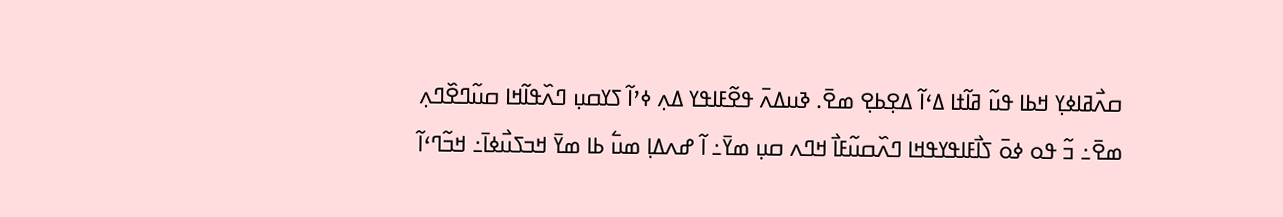ߛߍ߯ߥߊߦߌ߲ ߞߕߊ ߟߎ߬ ߥߊ߬ߙߊ ߡߵߊ߬ ߡߐ߲ߕߐ߲ ߘߐ߫. ߢߎߡߍ߫ ߟߐ߬ߓߊߟߌ ߡߍ߲ ߦߴߊ߬ ߖߌߛߎ߲ ߣߍ߰ߟߊ߬ߞߊ ߛߎ߬ߣߐ߰ߣߍ߲ ߘߐ߫߸ ߏ߬ ߟߋ ߦߋ߫ ߖߊ߯ߓߊߟߌߟߞߊ ߣߍ߰ߛߎ߬ߓߊ߯ ߞߣߍ ߛߎ߲ ߘߌ߫߸ ߊ߬ ߝߍߡߊ߲ ߘߎ߱ ߕߊ ߘߌ߫ ߞߏߖߎ߯ߦߊ߫߸ ߞߏ߬ߣߵߊ߬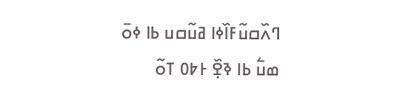ߣߍ߰ߛߎ߬ߓߊ߰ߦߊ ߥߎ߬ߛߎ ߕߊ ߦߋ߫ ߘߎ߱ ߕߊ ߢߐ߲߰ ߅߈߀ ߠߋ߬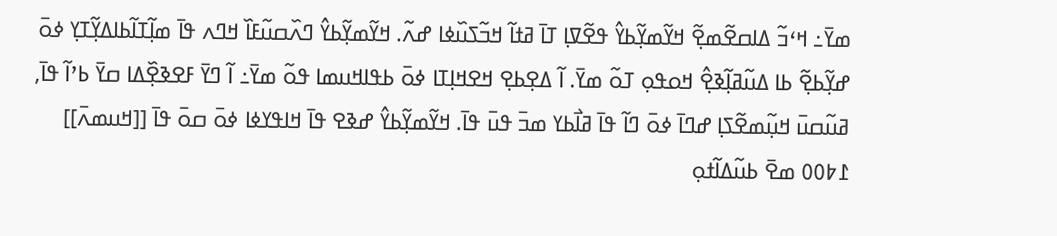ߘߌ߫߸ ߞߵߏ߬ ߡߊߛߐ߬ߘߐ߲߬ ߞߌ߬ߘߌ߲߬ߕߌ߮ ߟߐ߬ߜߊ߲ ߠߊ߫ ߥߙߊ߬ ߞߏ߬ߖߎ߰ߦߊ ߝߍ߬. ߞߌ߬ߘߌ߲߬ߕߌ߮ ߣߍ߰ߛߎ߬ߓߊ߰ ߞߣߍ ߟߊ߫ ߘߊ߲߬ߠߊ߬ߕߊߡߌ߲߬ߠߌ߲ ߦߋ߫ ߝߌ߲߬ߕߐ߲߬ ߕߊ ߡߎ߬ߥߊ߲߬ߢߐ߲߮ ߞߋߟߋ߲ ߠߋ߬ ߘߌ߫. ߊ߬ ߡߐ߲ߕߐ߲ ߞߐߞߊ߲ߠߊ ߦߋ߫ ߕߟߊߞߎߘߊ ߟߋ߬ ߘߌ߫߸ ߊ߬ ߣߌ߫ ߓߐߢߐ߲߰ߡߊ ߛߌ߫ ߕߴߊ߬ ߟߊ߫, ߥߎ߬ߛߎ߫ ߞߎ߲߬ߘߐ߬ߖߊ߲ ߝߣߊ߫ ߦߋ߫ ߣߊ߬ ߟߊ߫ ߥߊ߯ߕߌ ߘߏ߫ ߟߎ߫ ߟߊ߫. ߞߌ߬ߘߌ߲߬ߕߌ߮ ߝߢߐ ߟߊ߫ ߞߊߟߌߦߊ ߦߋ߫ ߛߋ߫ ߟߊ߫ [[ߞߎߘߍ߫]] ߁߈߀߀ ߘߐ߫ ߕߎ߬ߡߊ߬ߙߋ߲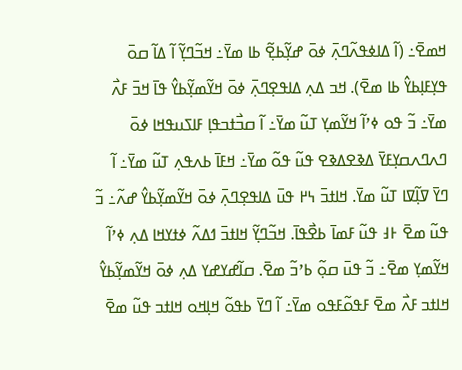ߞߘߐ߫߸ (ߊ߬ ߡߊߦߟߍ߬ߣߍ߲߫ ߦߋ߫ ߝߌ߲߬ߕߐ߲߬ ߕߊ ߘߌ߫߸ ߞߏ߬ߣߌ߲߬ ߊ߬ ߡߊ߬ ߛߋ߫ ߟߌ߲ߓߊ߲ߕߌ߮ ߕߊ ߘߐ߫). ߞߏ ߡߍ߲ ߡߊߟߐ߲ߣߍ߲߫ ߦߋ߫ ߞߌ߬ߘߌ߲߬ߕߌ߮ ߟߊ߫ ߞߏ߫ ߓߍ߯ ߘߌ߫߸ ߏ߬ ߟߋ ߦߴߊ߬ ߞߌ߬ߘߌ߲ ߠߎ߬ ߘߌ߫߸ ߊ߬ ߛߏ߯ߙߏߟߊ߲ ߓߊߖߎߟߞߊ ߦߋ߫ ߣߍߣߍߛߌ߲ߓߌ߫ ߡߢߐߡߢߐ ߟߎ߬ ߟߋ߬ ߘߌ߫߸ ߞߓߊ߫ ߕߍߟߍ߲ ߠߎ߬ ߘߌ߫߸ ߊ߬ ߣߌ߫ ߜߊ߲߬ߜߊ ߠߎ߬ ߘߌ߫. ߞߊߙߏ߫ ߆߂ ߟߎ߫ ߡߊߟߐ߲ߣߍ߲߫ ߦߋ߫ ߞߌ߬ߘߌ߲߬ߕߌ߮ ߝߍ߬߸ ߏ߬ ߟߎ߬ ߘߐ߫ ߅߃ ߟߎ߬ ߓߘߊ߫ ߕߐ߯ߟߊ߫. ߞߏ߬ߣߌ߲߬ ߞߊߙߏ߫ ߗߡߍ߬ ߦߙߌߞߊ ߡߍ߲ ߦߴߊ߬ ߞߌ߬ߘߌ߲ ߘߐ߫߸ ߏ߬ ߟߎ߫ ߛߋ߲߬ ߕߴߏ߬ ߘߐ߫. ߛߊ߬ߝߌߝߌ ߡߍ߲ ߦߋ߫ ߞߌ߬ߘߌ߲߬ߕߌ߮ ߞߊߙߏ ߓߍ߯ ߘߐ߫ ߓߟߋ߬ߓߟߋ ߘߌ߫߸ ߊ߬ ߣߌ߫ ߕߟߋ߬ ߞߊ߲ߞߋ ߞߊߙߏ ߟߎ߬ ߘߐ߫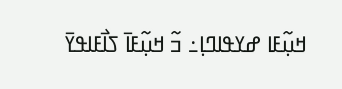ߞߎ߲߬ߓߊ ߝߌߟߊߣߊ߲߸ ߏ߬ ߞߎ߲߬ߓߊ߫ ߖߊ߯ߓߊߟߌ߫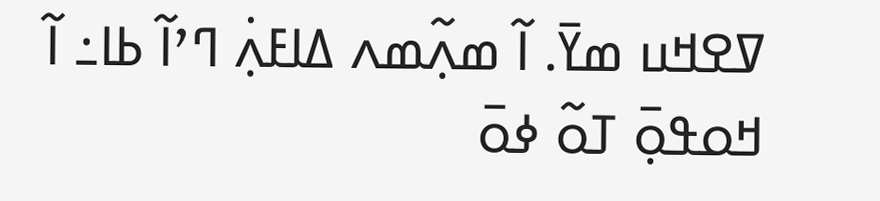ߜߐߞߎ ߘߌ߫. ߊ߬ ߘߍ߲߬ߘߍ ߡߊߓߍ߲߭ ߣߴߊ߬ ߕߊ߸ ߊ߬  ߞߋߟߋ߲߫ ߠߋ߬ ߦߋ߫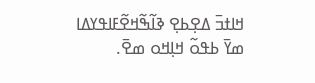ߞߊߙߏ߫ ߡߐ߲ߕߐ߲ ߢߊ߬ߒ߬ߞߐ߬ߓߊߟߌߡߊ ߘߌ߫ ߕߟߋ߬ ߞߊ߲ߞߋ ߘߐ߫.